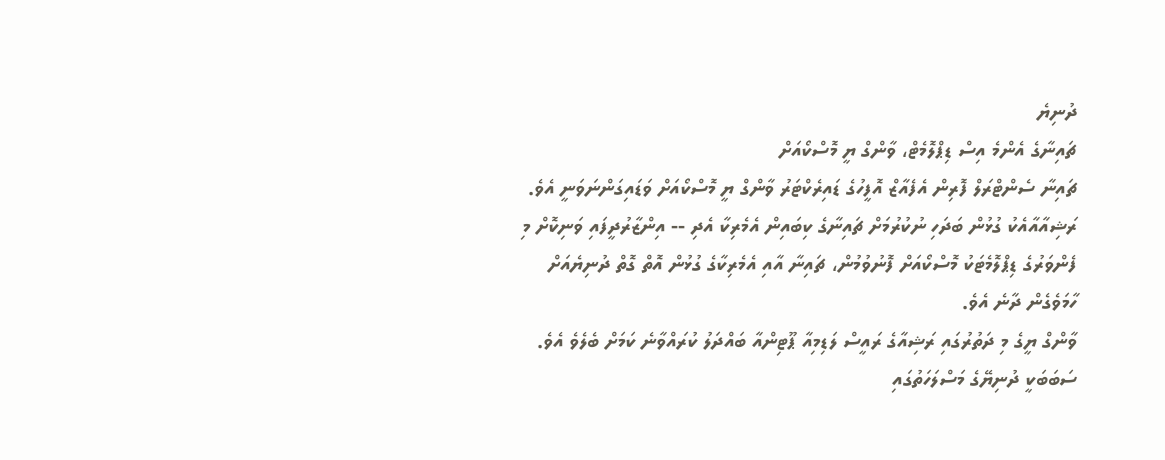ދުނިޔެ
ޗައިނާގެ އެންމެ އިސް ޑިޕްލޮމެޓް، ވާންގް ޔީ މޮސްކޯއަށް
ޗައިނާ ސެންޓްރަލް ފޮރިން އެފެއާޒް އޮފީހުގެ ޑައިރެކްޓަރު ވާންގް ޔީ މޮސްކޯއަށް ވަޑައިގަންނަވަނީ އެވެ.
ރަޝިއާއާއެކު ގުޅުން ބަދަހި ނުކުރުމަށް ޗައިނާގެ ކިބައިން އެމެރިކާ އެދި -- އިންޒާރުދީފައި ވަނިކޮށް މި ފެންވަރުގެ ޑިޕްލޮމެޓަކު މޮސްކޯއަށް ފޮނުވުމުން، ޗައިނާ އާއި އެމެރިކާގެ ގުޅުން އޮތް ގޮތް ދުނިޔެއަށް ހާމަވެގެން ދާނެ އެވެ.
ވާންގް ޔީގެ މި ދަތުރުގައި ރަޝިއާގެ ރައީސް ލަޑިމިއާ ޕޫޓިންއާ ބައްދަލު ކުރައްވާނެ ކަމަށް ބެލެވެ އެވެ. ސަބަބަކީ ދުނިޔޭގެ މަސްލަހަތުގައި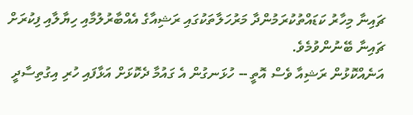ޗައިނާ މިހާރު ކަޑައްތުކުރަމުންދާ މަރުހަލާތަކުގައި ރަޝިއާގެ އެއްބާރުލުމާއި ހިޔާލާއި ފިކުރަށް ޗައިނާ ބޭނުންވުމެވެ.
އަނެއްކޮޅުން ރަޝިއާ ވެސް އޮތީ -- ހުޅަނގުން އެ ގައުމާ ދެކޮޅަށް އަޅާފައި ހުރި އިގުތިސާދީ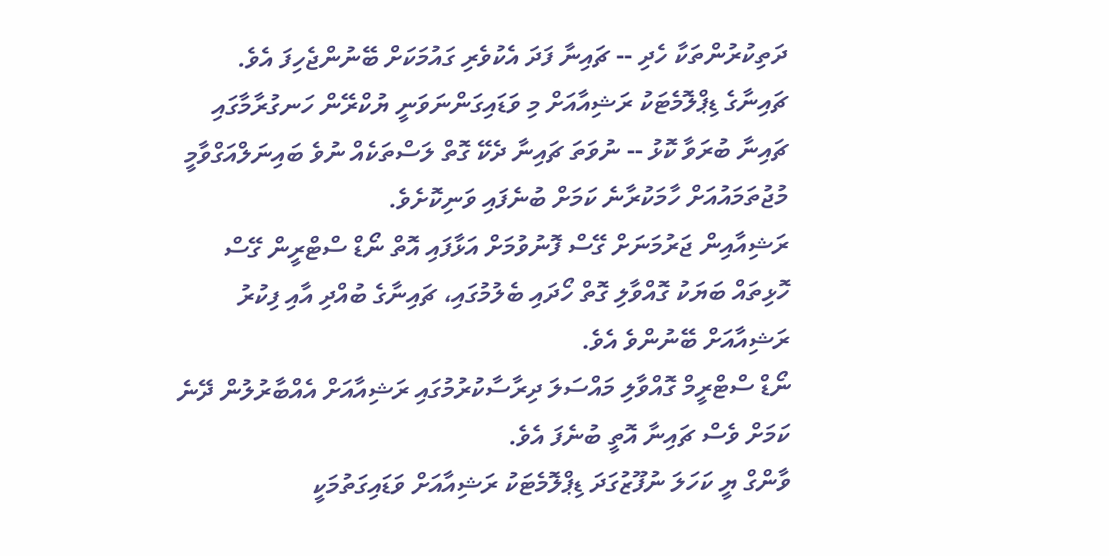ދަތިކުރުންތަކާ ހެދި -- ޗައިނާ ފަދަ އެކުވެރި ގައުމަކަށް ބޭނުންޖެހިފަ އެވެ.
ޗައިނާގެ ޑިޕްލޮމެޓަކު ރަޝިއާއަށް މި ވަޑައިގަންނަވަނީ ޔުކްރޭން ހަނގުރާމާގައި ޗައިނާ ބުރަވާ ކޮޅު -- ނުވަތަ ޗައިނާ ދެކޭ ގޮތް ލަސްތަކެއް ނުވެ ބައިނަލްއަގްވާމީ މުޖުތަމައުއަށް ހާމަކުރާނެ ކަމަށް ބުނެފައި ވަނިކޮށެވެ.
ރަޝިއާއިން ޖަރުމަނަށް ގޭސް ފޮނުވުމަށް އަޅާފައި އޮތް ނޯޑް ސްޓްރީން ގޭސް ހޮޅިތައް ބަޔަކު ގޮއްވާލި ގޮތް ހޯދައި ބެލުމުގައި، ޗައިނާގެ ބުއްދި އާއި ފިކުރު ރަޝިއާއަށް ބޭނުންވެ އެވެ.
ނޯޑް ސްޓްރީމް ގޮއްވާލި މައްސަލަ ދިރާސާކުރުމުގައި ރަޝިއާއަށް އެއްބާރުލުން ދޭނެ ކަމަށް ވެސް ޗައިނާ އޮތީ ބުނެފަ އެވެ.
ވާންގް ޔީ ކަހަލަ ނުފޫޒުގަދަ ޑިޕްލޮމެޓަކު ރަޝިއާއަށް ވަޑައިގަތުމަކީ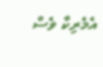އެމެރިކާ ވެސް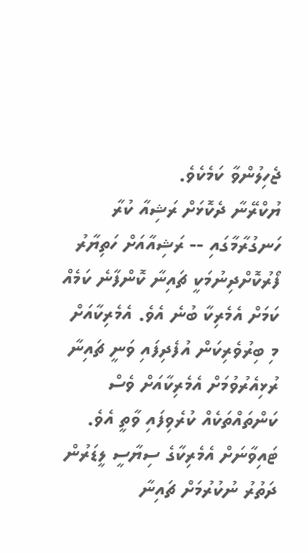ޖެހިލުންވާ ކަމެކެވެ.
ޔުކްރޭނާ ދެކޮޅަށް ރަޝިއާ ކުރާ ހަނގުރާމާގައި -- ރަޝިއާއަށް ހަތިޔާރު ފޯރުކޮށްދިނުމަކީ ޗައިނާ ކޮންފާނެ ކަމެއް ކަމަށް އެމެރިކާ ބުނެ އެވެ. އެމެރިކާއަށް މި ބިރުވެރިކަން އުފެދިފައި ވަނީ ޗައިނާ ރުޅިއެރުވުމަށް އެމެރިކާއަށް ވެސް ކަންތައްތަކެއް ކުރެވިފައި ވާތީ އެވެ.
ޓައިވާނަށް އެމެރިކާގެ ސިޔާސީ ލީޑަރުން ދަތުރު ނުކުރުމަށް ޗައިނާ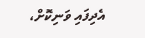އެދިފައި ވަނިކޮށް،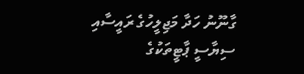ގާނޫނު ހަދާ މަޖިލީހުގެ ރައީސާއި ސިޔާސީ ޕާޓީތަކުގެ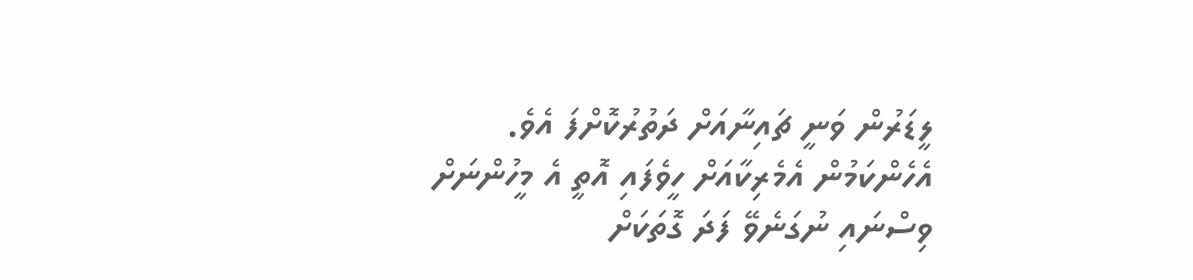ލީޑަރުން ވަނީ ޗައިނާއަށް ދަތުރުކޮށްފަ އެވެ.
އެހެންކަމުން އެމެރިކާއަށް ހީވެފައި އޮތީ އެ މީހުންނަށް ވިސްނައި ނުގަނެވޭ ފަދަ ގޮތަކަށް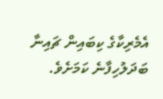އެމެރިކާގެ ކިބައިން ޗައިނާ ބަދަލުހިފާނެ ކަމަށެވެ.